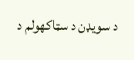د سویډن د سټاکهولم د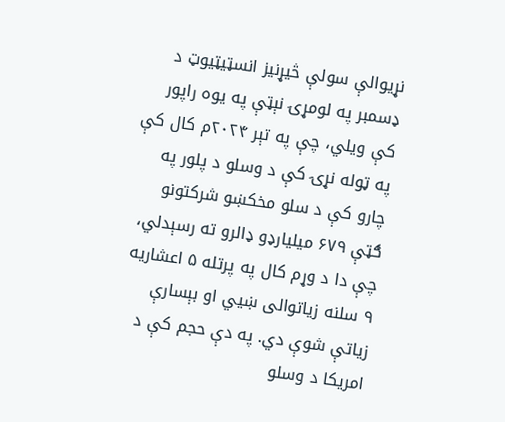نړيوالې سولې څيړنيز انسټيټيوټ د ډسمبر په لومړۍ نېټې په يوه راپور کې ويلي، چې په تېر ۲۰۲۴م کال کې په ټوله نړۍ کې د وسلو د پلور په چارو کې د سلو مخکښو شرکتونو ګټې ۶۷۹ ميليارډو ډالرو ته رسېدلي، چې دا د وړم کال په پرتله ۵ اعشاريه ۹ سلنه زياتوالی ښيي او بېسارې زیاتې شوې دي. په دې حجم کې د امريکا د وسلو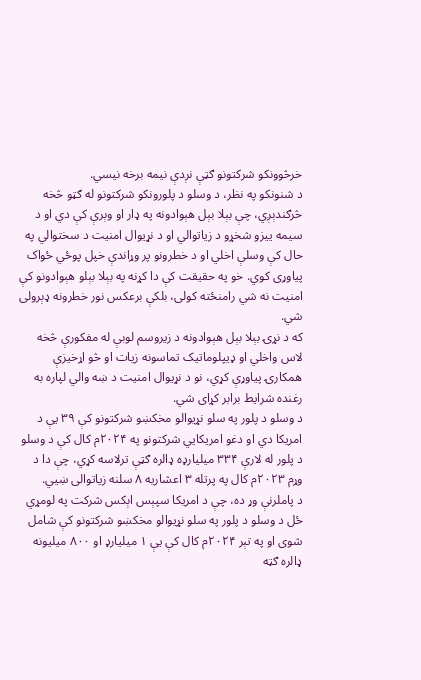خرڅوونکو شرکتونو ګټې نږدې نيمه برخه نيسي.
د شنونکو په نظر، د وسلو د پلورونکو شرکتونو له ګټو څخه څرګندېږي، چې بېلا بېل هېوادونه په ډار او وېرې کې دي او د سيمه ييزو شخړو د زياتوالي او د نړيوال امنيت د سختوالي په حال کې وسلې اخلي او د خطرونو پر وړاندې خپل پوځي ځواک پياوړی کوي. خو په حقیقت کې دا کړنه په بېلا بېلو هېوادونو کې امنيت نه شي رامنځته کولی، بلکې برعکس نور خطرونه ډېرولی شي.
که د نړۍ بېلا بېل هېوادونه د زيروسم لوبې له مفکورې څخه لاس واخلي او ډيپلوماتيک تماسونه زيات او څو اړخيزې همکارۍ پياوړې کړي، نو د نړيوال امنيت د ښه والي لپاره به رغنده شرايط برابر کړای شي.
د وسلو د پلور په سلو نړيوالو مخکښو شرکتونو کې ۳۹ يې د امريکا دي او دغو امريکايي شرکتونو په ۲۰۲۴م کال کې د وسلو د پلور له لارې ۳۳۴ ميليارډه ډالره ګټې ترلاسه کړي، چې دا د وړم ۲۰۲۳م کال په پرتله ۳ اعشاريه ۸ سلنه زياتوالی ښيي.
د پاملرنې وړ ده، چې د امريکا سپېس اېکس شرکت په لومړي ځل د وسلو د پلور په سلو نړيوالو مخکښو شرکتونو کې شامل شوی او په تېر ۲۰۲۴م کال کې یې ۱ ميليارډ او ۸۰۰ ميليونه ډالره ګټه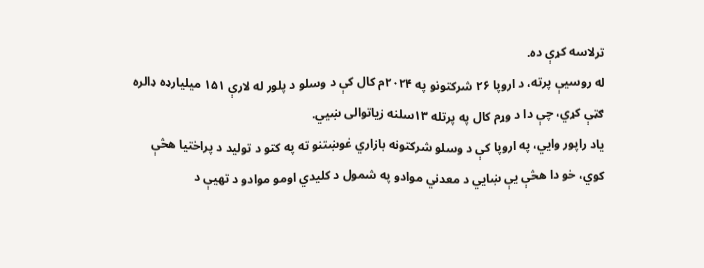ترلاسه کړې ده.
له روسیې پرته، د اروپا ۲۶ شرکتونو په ۲۰۲۴م کال کې د وسلو د پلور له لارې ۱۵۱ ميليارډه ډالره ګټې کړي، چې دا د وړم کال په پرتله ۱۳سلنه زياتوالی ښيي.
ياد راپور وايي، په اروپا کې د وسلو شرکتونه بازاري غوښتنو ته په کتو د توليد د پراختيا هڅې کوي، خو دا هڅې يې ښايي د معدني موادو په شمول د کليدي اومو موادو د تهيې د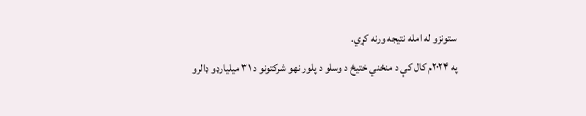ستونزو له امله نتيجه ورنه کړي.
په ۲۰۲۴م کال کې د منځني ختيځ د وسلو د پلور نهو شرکتونو د ۳۱ ميليارډو ډالرو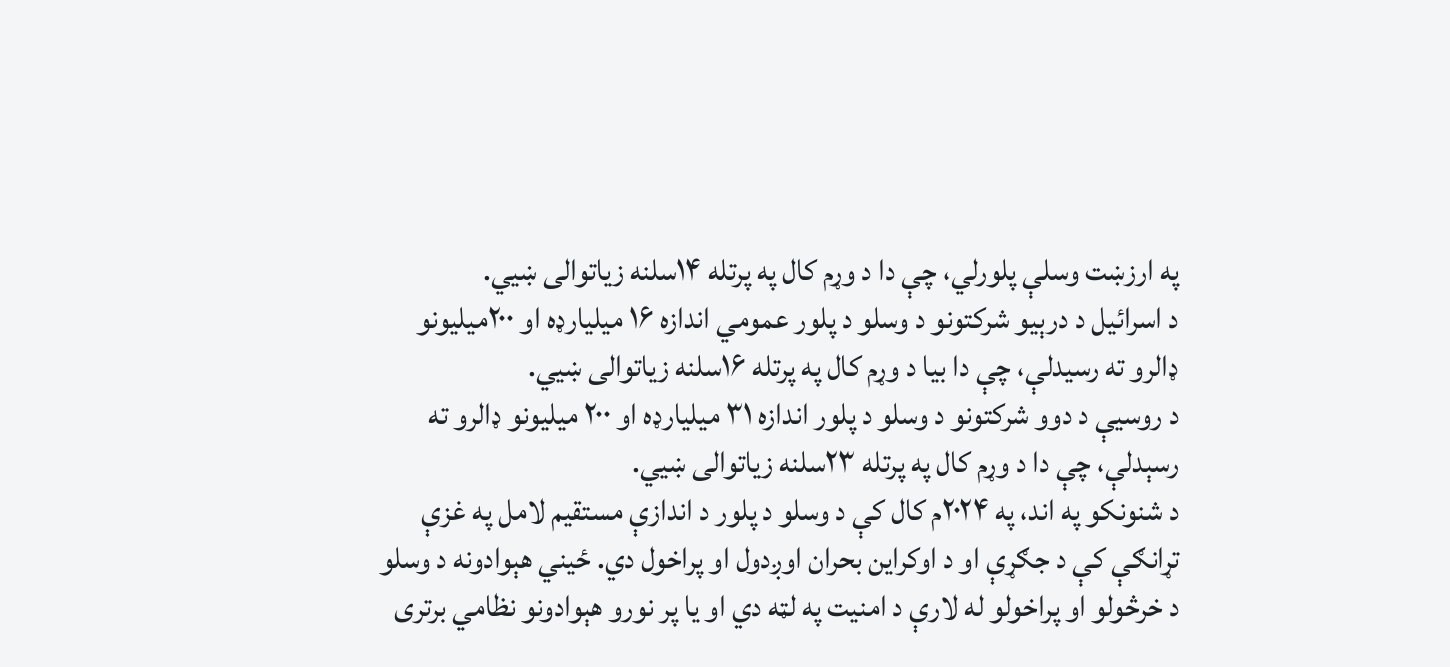په ارزښت وسلې پلورلي، چې دا د وړم کال په پرتله ۱۴سلنه زياتوالی ښيي.
د اسرائيل د درېيو شرکتونو د وسلو د پلور عمومي اندازه ۱۶ ميليارډه او ۲۰۰ميليونو ډالرو ته رسيدلې، چې دا بیا د وړم کال په پرتله ۱۶سلنه زياتوالی ښيي.
د روسیې د دوو شرکتونو د وسلو د پلور اندازه ۳۱ ميليارډه او ۲۰۰ ميليونو ډالرو ته رسېدلې، چې دا د وړم کال په پرتله ۲۳سلنه زياتوالی ښيي.
د شنونکو په اند، په ۲۰۲۴م کال کې د وسلو د پلور د اندازې مستقيم لامل په غزې تړانګې کې د جګړې او د اوکراين بحران اوږدول او پراخول دي. ځيني هېوادونه د وسلو د خرڅولو او پراخولو له لارې د امنيت په لټه دي او يا پر نورو هېوادونو نظامي برتری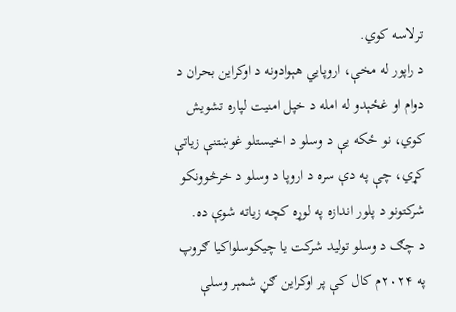ترلاسه کوي.
د راپور له مخې، اروپايي هېوادونه د اوکراين بحران د دوام او غځېدو له امله د خپل امنيت لپاره تشويش کوي، نو ځکه یې د وسلو د اخيستلو غوښتنې زياتې کړي، چې په دې سره د اروپا د وسلو د خرڅوونکو شرکتونو د پلور اندازه په لوړه کچه زياته شوې ده.
د چګ د وسلو توليد شرکت یا چيکوسلواکيا ګروپ په ۲۰۲۴م کال کې پر اوکراين ګڼ شمېر وسلې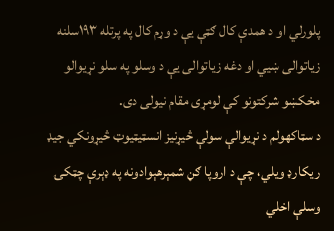پلورلي او د همدې کال ګټې يې د وړم کال په پرتله ۱۹۳سلنه زياتوالی ښيي او دغه زياتوالی يې د وسلو په سلو نړيوالو مخکښو شرکتونو کې لومړی مقام نيولی دی.
د سټاکهولم د نړيوالې سولې څيړنيز انسټيټيوټ څيړونکي جيډ ريکارډ ويلي، چې د اروپا ګڼ شمېرهېوادونه په ډېرې چټکۍ وسلې اخلي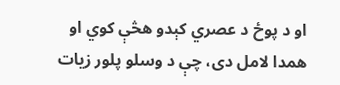او د پوځ د عصري کېدو هڅې کوي او همدا لامل دی، چې د وسلو پلور زیات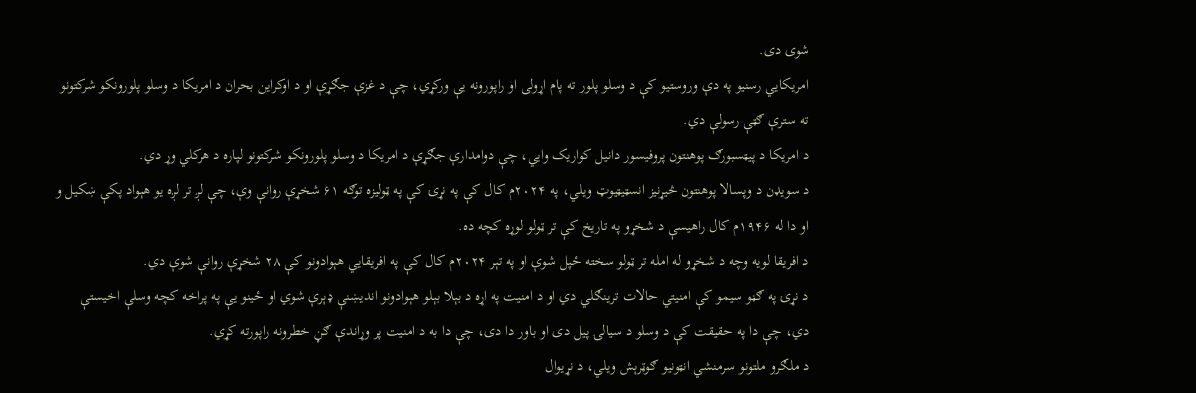شوی دی.
امريکايي رسنيو په دې وروستيو کې د وسلو پلور ته پام اړولی او راپورونه يې ورکړي، چې د غزې جګړې او د اوکراين بحران د امريکا د وسلو پلورونکو شرکتونو ته سترې ګټې رسولې دي.
د امريکا د پيټسبورګ پوهنتون پروفيسور دانيل کواريک وايي، چې دوامدارې جګړې د امريکا د وسلو پلورونکو شرکتونو لپاره د هرکلي وړ دي.
د سویډن د وپسالا پوهنتون څيړنيز انسټيټيوټ ويلي، په ۲۰۲۴م کال کې په نړۍ کې په ټوليزه توګه ۶۱ شخړې روانې وې، چې لږ تر لږه يو هېواد پکې ښکيل و او دا له ۱۹۴۶م کال راهيسې د شخړو په تاریخ کې تر ټولو لوړه کچه ده.
د افريقا لویه وچه د شخړو له امله تر ټولو سخته ځپل شوې او په تېر ۲۰۲۴م کال کې په افریقايي هېوادونو کې ۲۸ شخړې روانې شوې دي.
د نړۍ په ګڼو سیمو کې امنيتي حالات ترينګلي دي او د امنيت په اړه د بېلا بېلو هېوادونو انديښنې ډېرې شوي او ځينو يې په پراخه کچه وسلې اخيستې دي، چې دا په حقیقت کې د وسلو د سيالۍ پيل دی او باور دا دی، چې دا به د امنيت پر وړاندې ګڼ خطرونه راپورته کړي.
د ملګرو ملتونو سرمنشي انټونيو ګوټرېش ويلي، د نړيوال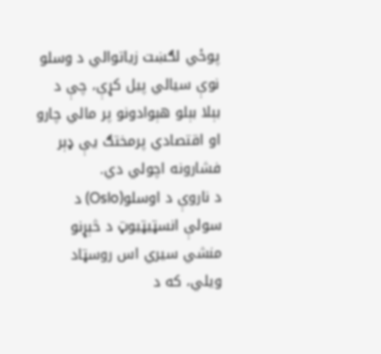پوځي لګښت زياتوالي د وسلو نوې سيالي پيل کړې، چې د بېلا بېلو هېوادونو پر مالي چارو او اقتصادي پرمختګ يې ډېر فشارونه اچولي دي.
د ناروې د اوسلو(Oslo) د سولې انسټيټيوټ د څېړنو منشي سيري اس روسټاد ويلي، که د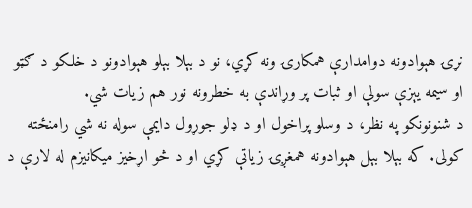نړۍ هېوادونه دوامدارې همکارۍ ونه کړي، نو د بېلا بېلو هېوادونو د خلکو د ګټو او سيمه يېزې سولې او ثبات پر وړاندې به خطرونه نور هم زيات شي.
د شنونونکو په نظر، د وسلو پراخول او د ډلو جوړول دایمې سوله نه شي رامنځته کولی. که بېلا بېل هېوادونه همغږۍ زياتې کړي او د څو اړخيز ميکانيزم له لارې د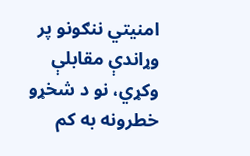امنيتي ننګونو پر وړاندې مقابلې وکړي، نو د شخړو خطرونه به کم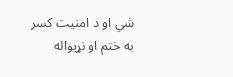شي او د امنيت کسر به ختم او نړيواله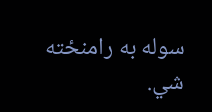سوله به رامنځته شي.